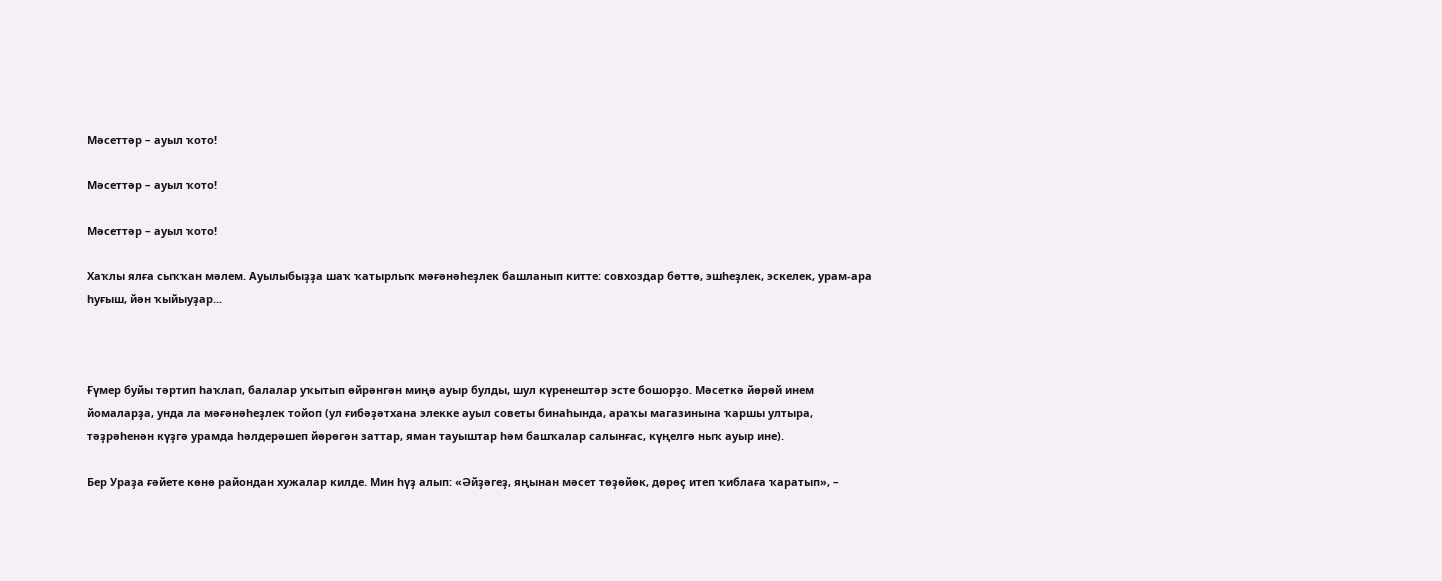Мәсеттәр – ауыл ҡото!

Мәсеттәр – ауыл ҡото!

Мәсеттәр – ауыл ҡото!

Хаҡлы ялға сыҡҡан мәлем. Ауылыбыҙҙа шаҡ ҡатырлыҡ мәғәнәһеҙлек башланып китте: совхоздар бөттө, эшһеҙлек, эскелек, урам-ара һуғыш, йән ҡыйыуҙар...



Ғүмер буйы тәртип һаҡлап, балалар уҡытып өйрәнгән миңә ауыр булды, шул күренештәр эсте бошорҙо. Мәсеткә йөрөй инем йомаларҙа, унда ла мәғәнәһеҙлек тойоп (ул ғибәҙәтхана элекке ауыл советы бинаһында, араҡы магазинына ҡаршы ултыра, тәҙрәһенән күҙгә урамда һәлдерәшеп йөрөгән заттар, яман тауыштар һәм башҡалар салынғас, күңелгә ныҡ ауыр ине).

Бер Ураҙа ғәйете көнө райондан хужалар килде. Мин һүҙ алып: «Әйҙәгеҙ, яңынан мәсет төҙөйөк, дөрөҫ итеп ҡиблаға ҡаратып», –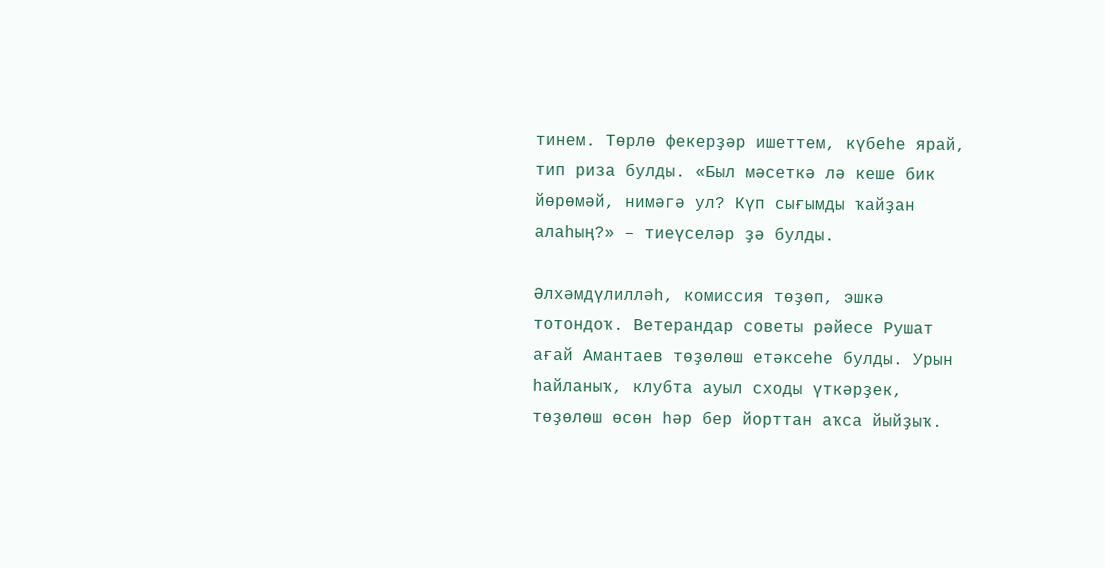тинем. Төрлө фекерҙәр ишеттем, күбеһе ярай, тип риза булды. «Был мәсеткә лә кеше бик йөрөмәй, нимәгә ул? Күп сығымды ҡайҙан алаһың?» – тиеүселәр ҙә булды.

Әлхәмдүлилләһ, комиссия төҙөп, эшкә тотондоҡ. Ветерандар советы рәйесе Рушат ағай Амантаев төҙөлөш етәксеһе булды. Урын һайланыҡ, клубта ауыл сходы үткәрҙек, төҙөлөш өсөн һәр бер йорттан аҡса йыйҙыҡ.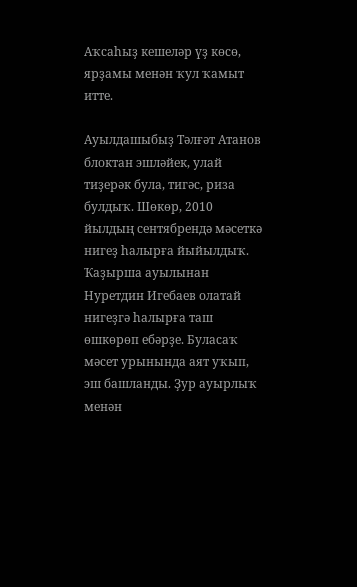Аҡсаһыҙ кешеләр үҙ көсө, ярҙамы менән ҡул ҡамыт итте.

Ауылдашыбыҙ Тәлғәт Атанов блоктан эшләйек, улай тиҙерәк була, тигәс, риза булдыҡ. Шөкөр, 2010 йылдың сентябрендә мәсеткә нигеҙ һалырға йыйылдыҡ. Ҡаҙырша ауылынан Нуретдин Игебаев олатай нигеҙгә һалырға таш өшкөрөп ебәрҙе. Буласаҡ мәсет урынында аят уҡып, эш башланды. Ҙур ауырлыҡ менән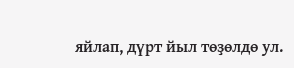яйлап, дүрт йыл төҙөлдө ул.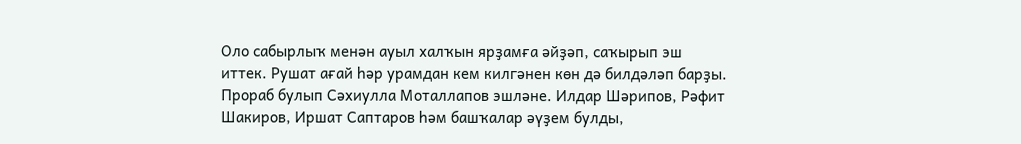Оло сабырлыҡ менән ауыл халҡын ярҙамға әйҙәп, саҡырып эш иттек. Рушат ағай һәр урамдан кем килгәнен көн дә билдәләп барҙы. Прораб булып Сәхиулла Моталлапов эшләне. Илдар Шәрипов, Рәфит Шакиров, Иршат Саптаров һәм башҡалар әүҙем булды,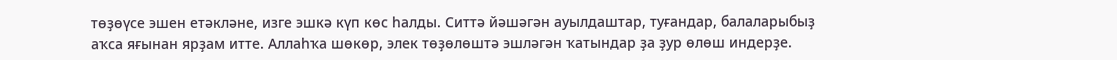төҙөүсе эшен етәкләне, изге эшкә күп көс һалды. Ситтә йәшәгән ауылдаштар, туғандар, балаларыбыҙ аҡса яғынан ярҙам итте. Аллаһҡа шөкөр, элек төҙөлөштә эшләгән ҡатындар ҙа ҙур өлөш индерҙе.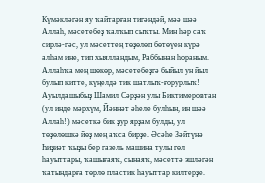Күмәкләгән яу ҡайтарған тигәндәй, мәә шәә Аллаһ, мәсетебеҙ ҡалҡып сыҡты. Мин һәр саҡ сирлә-гәс, ул мәсеттең төҙөлөп бөтөүен күрә алһам ине, тип хыялландым, Раббынан һораным. Аллаһҡа мең шөкөр, мәсетебеҙгә быйыл ун йыл булып китте, күңелдә тик шатлыҡ-ғорурлыҡ! Ауылдашыбыҙ Шамил Сәрҙән улы Биктимеровтан (ул инде мәрхүм, Йәннәт әһеле булһын, ин шәә Аллаһ!) мәсеткә бик ҙур ярҙам булды, ул төҙөлөшкә йөҙ мең аҡса бирҙе. Әсәһе Зәйтүнә Һиҙиәт ҡыҙы бер газель машина тулы гөл һауыттары, ҡашығаяҡ, сынаяҡ, мәсеттә эшләгән ҡатындарға төрлө пластик һауыттар килтерҙе.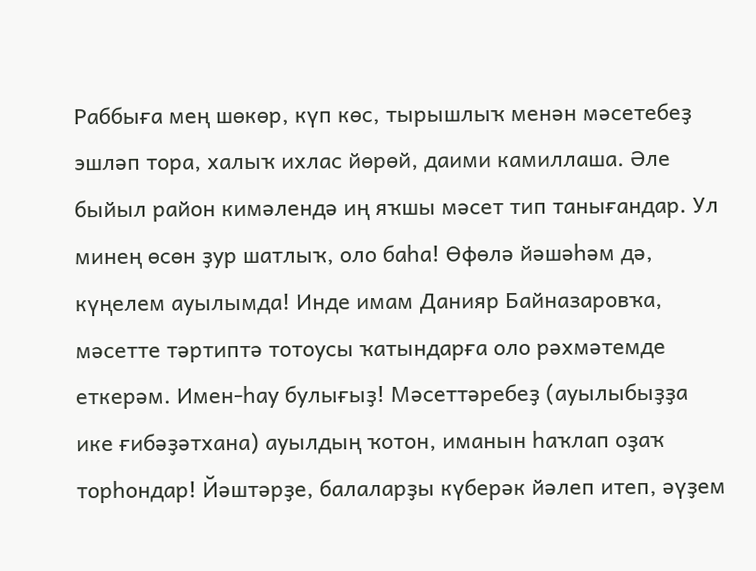Раббыға мең шөкөр, күп көс, тырышлыҡ менән мәсетебеҙ эшләп тора, халыҡ ихлас йөрөй, даими камиллаша. Әле быйыл район кимәлендә иң яҡшы мәсет тип танығандар. Ул минең өсөн ҙур шатлыҡ, оло баһа! Өфөлә йәшәһәм дә, күңелем ауылымда! Инде имам Данияр Байназаровҡа, мәсетте тәртиптә тотоусы ҡатындарға оло рәхмәтемде еткерәм. Имен-һау булығыҙ! Мәсеттәребеҙ (ауылыбыҙҙа ике ғибәҙәтхана) ауылдың ҡотон, иманын һаҡлап оҙаҡ торһондар! Йәштәрҙе, балаларҙы күберәк йәлеп итеп, әүҙем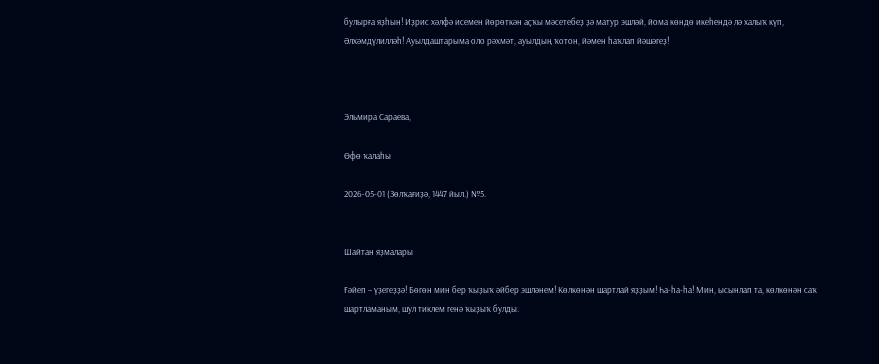булырға яҙһын! Иҙрис хәлфә исемен йөрөткән аҫҡы мәсетебеҙ ҙә матур эшләй, йома көндө икеһендә лә халыҡ күп, Әлхәмдүлилләһ! Ауылдаштарыма оло рәхмәт, ауылдың ҡотон, йәмен һаҡлап йәшәгеҙ!



Эльмира Сараева,

Өфө ҡалаһы

2026-05-01 (Зөлҡағиҙә, 1447 йыл.) №5.


Шайтан яҙмалары

Ғәйеп – үҙегеҙҙә! Бөгөн мин бер ҡыҙыҡ әйбер эшләнем! Көлкөнән шартлай яҙҙым! Һа-һа-һа! Мин, ысынлап та, көлкөнән саҡ шартламаным, шул тиклем генә ҡыҙыҡ булды.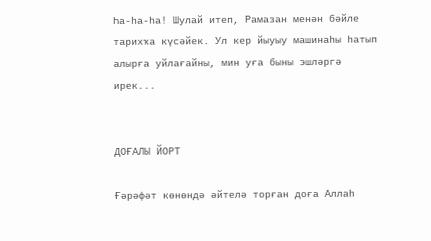Һа-һа-һа! Шулай итеп, Рамазан менән бәйле тарихҡа күсәйек. Ул кер йыуыу машинаһы һатып алырға уйлағайны, мин уға быны эшләргә ирек...


ДОҒАЛЫ ЙОРТ

Ғәрәфәт көнөндә әйтелә торған доға Аллаһ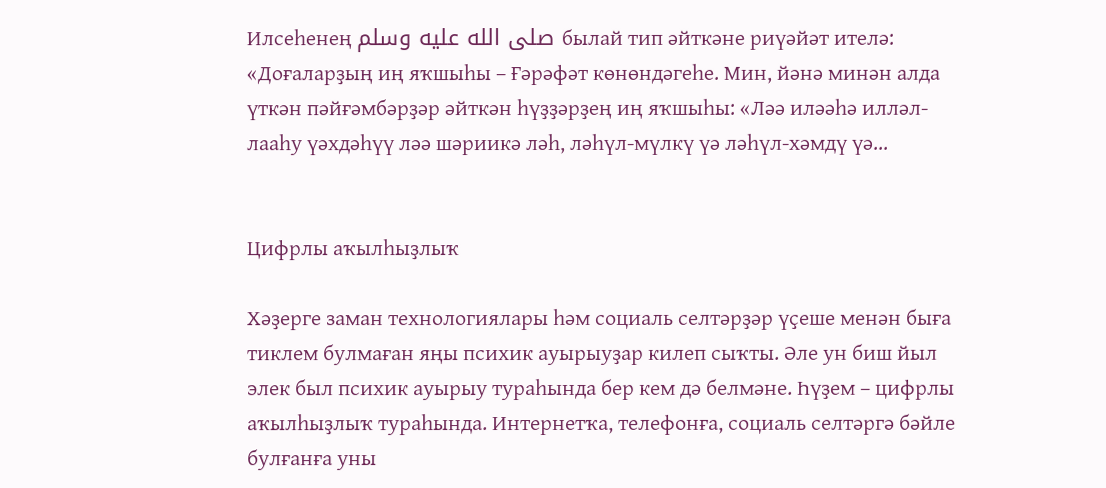Илсеһенең صلى الله عليه وسلم былай тип әйткәне риүәйәт ителә: «Доғаларҙың иң яҡшыһы – Ғәрәфәт көнөндәгеһе. Мин, йәнә минән алда үткән пәйғәмбәрҙәр әйткән һүҙҙәрҙең иң яҡшыһы: «Ләә иләәһә илләл-лааһу үәхдәһүү ләә шәриикә ләһ, ләһүл-мүлкү үә ләһүл-хәмдү үә...


Цифрлы аҡылһыҙлыҡ

Хәҙерге заман технологиялары һәм социаль селтәрҙәр үҫеше менән быға тиклем булмаған яңы психик ауырыуҙар килеп сыҡты. Әле ун биш йыл элек был психик ауырыу тураһында бер кем дә белмәне. Һүҙем – цифрлы аҡылһыҙлыҡ тураһында. Интернетҡа, телефонға, социаль селтәргә бәйле булғанға уны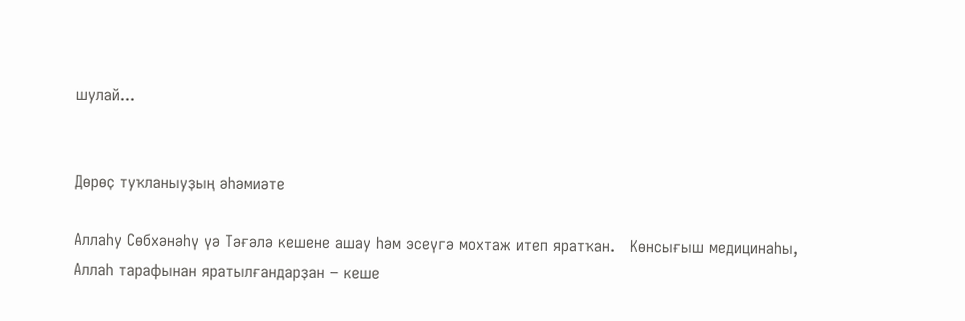шулай...


Дөрөҫ туҡланыуҙың әһәмиәте

Аллаһу Сөбхәнәһү үә Тәғәлә кешене ашау һәм эсеүгә мохтаж итеп яратҡан.   Көнсығыш медицинаһы, Аллаһ тарафынан яратылғандарҙан − кеше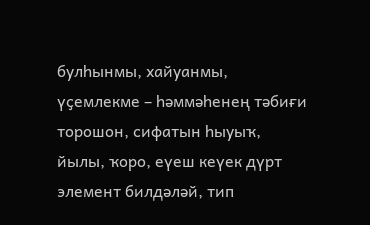булһынмы, хайуанмы, үҫемлекме – һәммәһенең тәбиғи торошон, сифатын һыуыҡ, йылы, ҡоро, еүеш кеүек дүрт элемент билдәләй, тип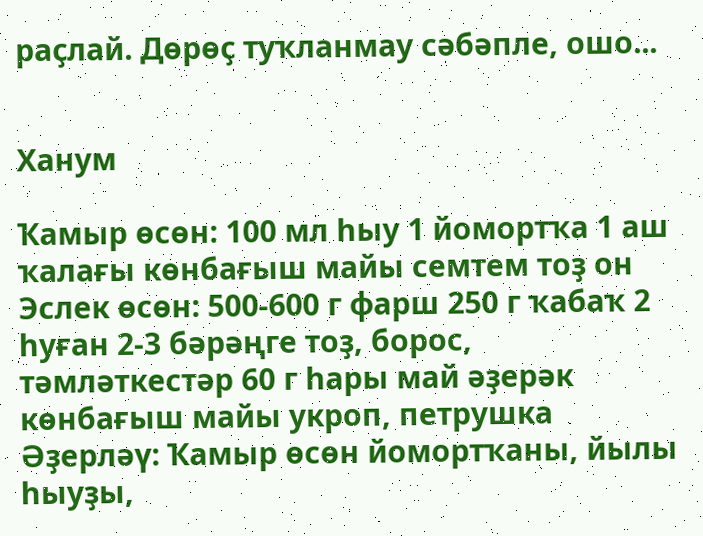раҫлай. Дөрөҫ туҡланмау сәбәпле, ошо...


Ханум

Ҡамыр өсөн: 100 мл һыу 1 йомортҡа 1 аш ҡалағы көнбағыш майы семтем тоҙ он   Эслек өсөн: 500-600 г фарш 250 г ҡабаҡ 2 һуған 2-3 бәрәңге тоҙ, борос, тәмләткестәр 60 г һары май әҙерәк көнбағыш майы укроп, петрушка   Әҙерләү: Ҡамыр өсөн йомортҡаны, йылы һыуҙы,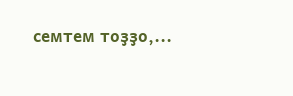семтем тоҙҙо,...